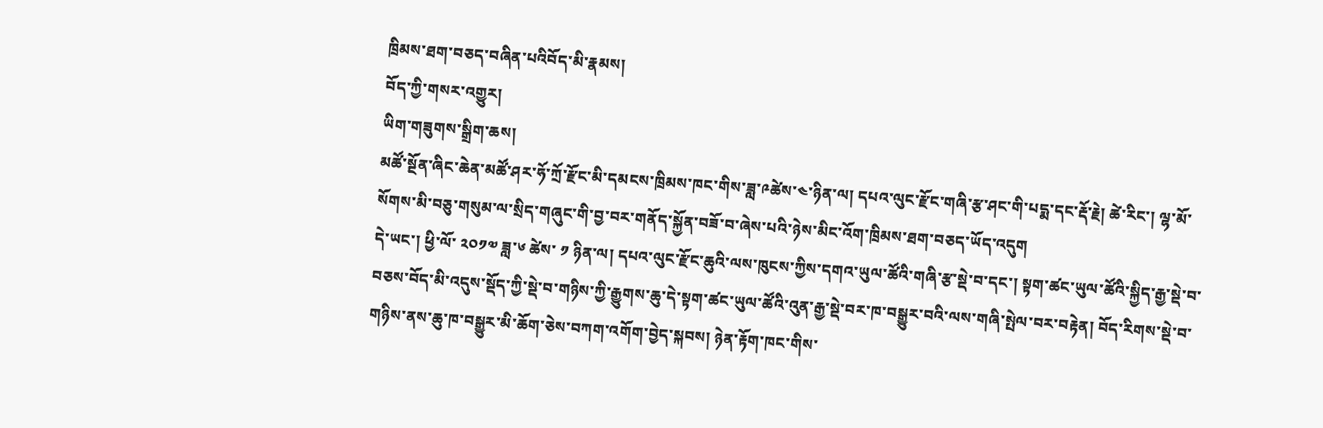ཁྲིམས་ཐག་བཅད་བཞིན་པའིབོད་མི་རྣམས།
བོད་ཀྱི་གསར་འགྱུར།
ཡིག་གཟུགས་སྒྲིག་ཆས།
མཚོ་སྔོན་ཞིང་ཆེན་མཚོ་ཤར་ཧོ་ཀྲོ་རྫོང་མི་དམངས་ཁྲིམས་ཁང་གིས་ཟླ་༩ཚེས་༤་ཉིན་ལ། དཔའ་ལུང་རྫོང་གཞི་རྩ་ཤང་གི་པདྨ་དང་རྡོ་རྗེ། ཚེ་རིང་། ལྷ་མོ་སོགས་མི་བཅུ་གསུམ་ལ་སྲིད་གཞུང་གི་བྱ་བར་གནོད་སྐྱོན་བཟོ་བ་ཞེས་པའི་ཉེས་མིང་འོག་ཁྲིམས་ཐག་བཅད་ཡོད་འདུག
དེ་ཡང་། ཕྱི་ལོ་ ༢༠༡༧ ཟླ་༦ ཚེས་ ༡ ཉིན་ལ། དཔའ་ལུང་རྫོང་ཆུའི་ལས་ཁུངས་ཀྱིས་དགའ་ཡུལ་ཚོའི་གཞི་རྩ་སྡེ་བ་དང་། སྟག་ཚང་ཡུལ་ཚོའི་སྐྱིད་རྒྱ་སྡེ་བ་བཅས་བོད་མི་འདུས་སྡོད་ཀྱི་སྡེ་བ་གཉིས་ཀྱི་རྒྱུགས་ཆུ་དེ་སྟག་ཚང་ཡུལ་ཚོའི་འུན་རྒྱ་སྡེ་བར་ཁ་བསྒྱུར་བའི་ལས་གཞི་སྤེལ་བར་བརྟེན། བོད་རིགས་སྡེ་བ་གཉིས་ནས་ཆུ་ཁ་བསྒྱུར་མི་ཆོག་ཅེས་བཀག་འགོག་བྱེད་སྐབས། ཉེན་རྟོག་ཁང་གིས་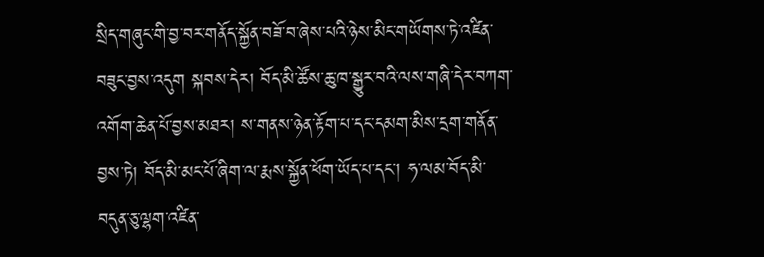སྲིད་གཞུང་གི་བྱ་བར་གནོད་སྐྱོན་བཟོ་བ་ཞེས་པའི་ཉེས་མིང་གཡོགས་ཏེ་འཛིན་བཟུང་བྱས་འདུག སྐབས་དེར། བོད་མི་ཚོས་ཆུ་ཁ་སྒྱུར་བའི་ལས་གཞི་དེར་བཀག་འགོག་ཆེན་པོ་བྱས་མཐར། ས་གནས་ཉེན་རྟོག་པ་དང་དམག་མིས་དྲག་གནོན་བྱས་ཏེ། བོད་མི་མང་པོ་ཞིག་ལ་རྨས་སྐྱོན་ཕོག་ཡོད་པ་དང་། ཧ་ལམ་བོད་མི་བདུན་ཅུ་ལྷག་འཛིན་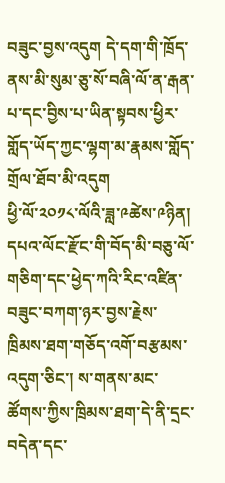བཟུང་བྱས་འདུག དེ་དག་གི་ཁྲོད་ནས་མི་སུམ་ཅུ་སོ་བཞི་ལོ་ན་རྒན་པ་དང་བྱིས་པ་ཡིན་སྟབས་ཕྱིར་གློད་ཡོད་ཀྱང་ལྷག་མ་རྣམས་གློད་གྲོལ་ཐོབ་མི་འདུག
ཕྱི་ལོ་༢༠༡༨་ལོའི་ཟླ་༩ཚེས་༩ཉིན། དཔའ་ལོང་རྫོང་གི་བོད་མི་བཅུ་ལོ་གཅིག་དང་ཕྱེད་ཀའི་རིང་འཛིན་བཟུང་བཀག་ཉར་བྱས་རྗེས་ཁྲིམས་ཐག་གཅོད་འགོ་བརྩམས་འདུག་ཅིང་། ས་གནས་མང་ཚོགས་ཀྱིས་ཁྲིམས་ཐག་དེ་ནི་དྲང་བདེན་དང་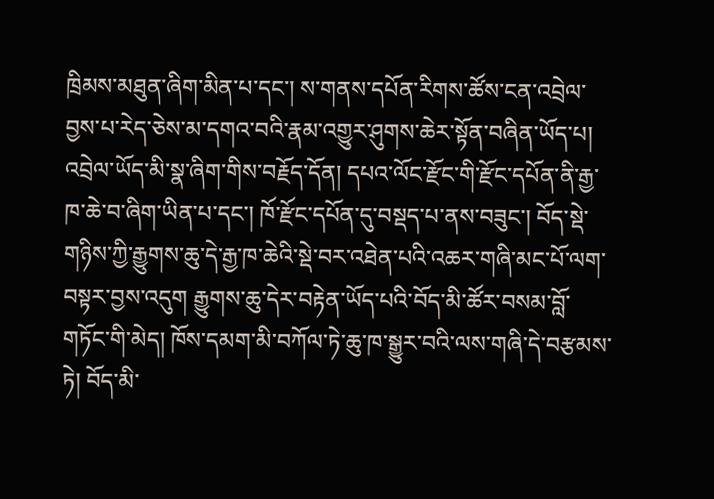ཁྲིམས་མཐུན་ཞིག་མིན་པ་དང་། ས་གནས་དཔོན་རིགས་ཚོས་ངན་འབྲེལ་བྱས་པ་རེད་ཅེས་མ་དགའ་བའི་རྣམ་འགྱུར་ཤུགས་ཆེར་སྟོན་བཞིན་ཡོད་པ།
འབྲེལ་ཡོད་མི་སྣ་ཞིག་གིས་བརྗོད་དོན། དཔའ་ལོང་རྫོང་གི་རྫོང་དཔོན་ནི་རྒྱ་ཁ་ཆེ་བ་ཞིག་ཡིན་པ་དང་། ཁོ་རྫོང་དཔོན་དུ་བསྡད་པ་ནས་བཟུང་། བོད་སྡེ་གཉིས་ཀྱི་རྒྱུགས་ཆུ་དེ་རྒྱ་ཁ་ཆེའི་སྡེ་བར་འཐེན་པའི་འཆར་གཞི་མང་པོ་ལག་བསྟར་བྱས་འདུག རྒྱུགས་ཆུ་དེར་བརྟེན་ཡོད་པའི་བོད་མི་ཚོར་བསམ་བློ་གཏོང་གི་མེད། ཁོས་དམག་མི་བཀོལ་ཏེ་ཆུ་ཁ་སྒྱུར་བའི་ལས་གཞི་དེ་བརྩམས་ཏེ། བོད་མི་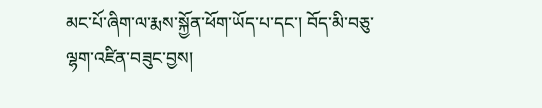མང་པོ་ཞིག་ལ་རྨས་སྐྱོན་ཕོག་ཡོད་པ་དང་། བོད་མི་བཅུ་ལྷག་འཛིན་བཟུང་བྱས།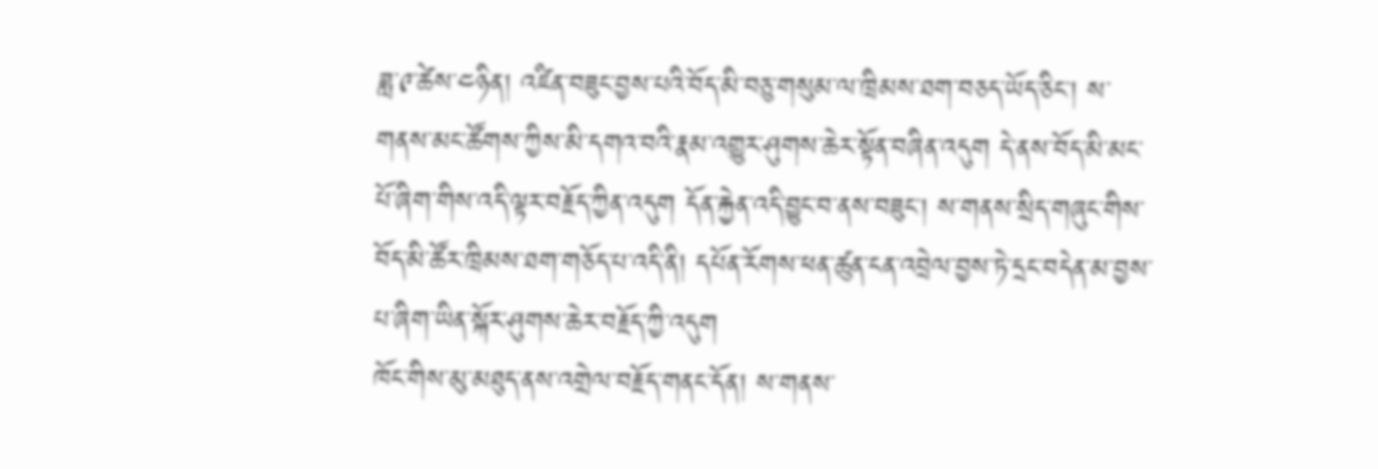ཟླ་༩་ཚེས་༤ཉིན། འཛིན་བཟུང་བྱས་པའི་བོད་མི་བཅུ་གསུམ་ལ་ཁྲིམས་ཐག་བཅད་ཡོད་ཅིང་། ས་གནས་མང་ཚོགས་ཀྱིས་མི་དགའ་བའི་རྣམ་འགྱུར་ཤུགས་ཆེར་སྟོན་བཞིན་འདུག དེ་ནས་བོད་མི་མང་པོ་ཞིག་གིས་འདི་ལྟར་བརྗོད་ཀྱིན་འདུག དོན་རྐྱེན་འདི་བྱུང་བ་ནས་བཟུང་། ས་གནས་སྲིད་གཞུང་གིས་བོད་མི་ཚོར་ཁྲིམས་ཐག་གཅོད་པ་འདི་ནི། དཔོན་རོགས་ཕན་ཚུན་ངན་འབྲེལ་བྱས་ཏེ་དྲང་བདེན་མ་བྱས་པ་ཞིག་ཡིན་སྐོར་ཤུགས་ཆེར་བརྗོད་ཀྱི་འདུག
ཁོང་གིས་མུ་མཐུད་ནས་འགྲེལ་བརྗོད་གནང་དོན། ས་གནས་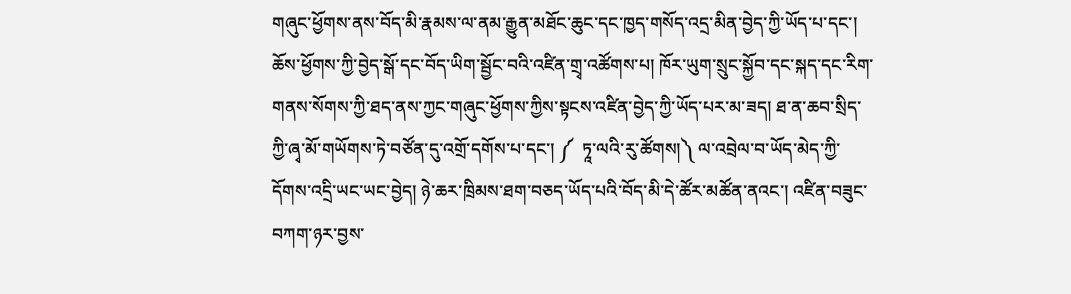གཞུང་ཕྱོགས་ནས་བོད་མི་རྣམས་ལ་ནམ་རྒྱུན་མཐོང་ཆུང་དང་ཁྱད་གསོད་འདྲ་མིན་བྱེད་ཀྱི་ཡོད་པ་དང་། ཆོས་ཕྱོགས་ཀྱི་བྱེད་སྒོ་དང་བོད་ཡིག་སྦྱོང་བའི་འཛིན་གྲྭ་འཚོགས་པ། ཁོར་ཡུག་སྲུང་སྐྱོབ་དང་སྐད་དང་རིག་གནས་སོགས་ཀྱི་ཐད་ནས་ཀྱང་གཞུང་ཕྱོགས་ཀྱིས་སྟངས་འཛིན་བྱེད་ཀྱི་ཡོད་པར་མ་ཟད། ཐ་ན་ཆབ་སྲིད་ཀྱི་ཞྭ་མོ་གཡོགས་ཏེ་བཙོན་དུ་འགྲོ་དགོས་པ་དང་། ༼  ཏཱ་ལའི་རུ་ཚོགས།༽ ལ་འབྲེལ་བ་ཡོད་མེད་ཀྱི་དོགས་འདྲི་ཡང་ཡང་བྱེད། ཉེ་ཆར་ཁྲིམས་ཐག་བཅད་ཡོད་པའི་བོད་མི་དེ་ཚོར་མཚོན་ནའང་། འཛིན་བཟུང་བཀག་ཉར་བྱས་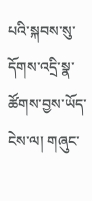པའི་སྐབས་སུ་དོགས་འདྲི་སྣ་ཚོགས་བྱས་ཡོད་ངེས་ལ། གཞུང་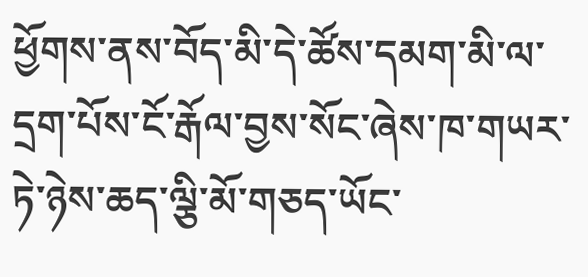ཕྱོགས་ནས་བོད་མི་དེ་ཚོས་དམག་མི་ལ་དྲག་པོས་ངོ་རྒོལ་བྱས་སོང་ཞེས་ཁ་གཡར་ཏེ་ཉེས་ཆད་ལྕི་མོ་གཅད་ཡོང་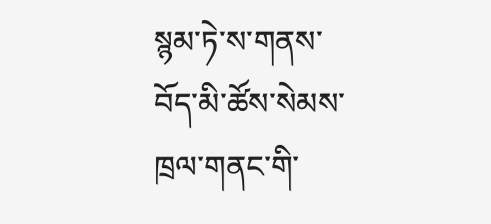སྙམ་ཏེ་ས་གནས་བོད་མི་ཚོས་སེམས་ཁྲལ་གནང་གི་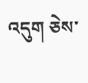འདུག ཅེས་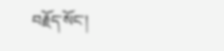བརྗོད་སོང་།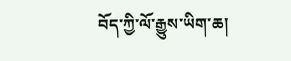བོད་ཀྱི་ལོ་རྒྱུས་ཡིག་ཆ།